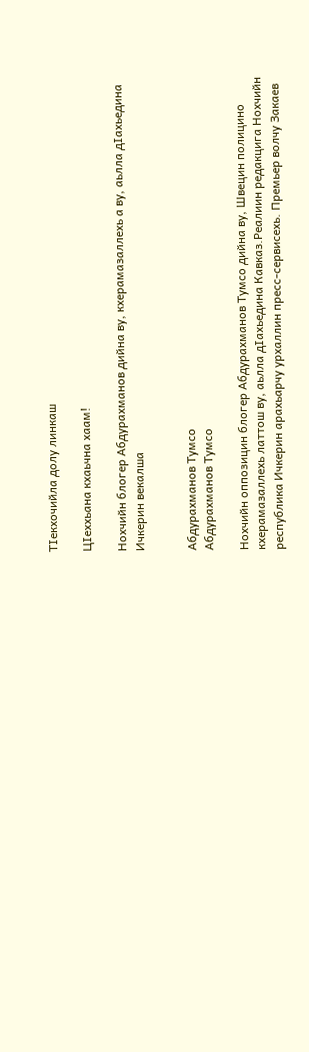ТIекхочийла долу линкаш

ЦIеххьана кхаьчна хаам!

Нохчийн блогер Абдурахманов дийна ву, кхерамазаллехь а ву, аьлла дIахьедина Ичкерин векалша


Абдурахманов Тумсо
Абдурахманов Тумсо

Нохчийн оппозицин блогер Абдурахманов Тумсо дийна ву, Швецин полицино кхерамазаллехь латтош ву, аьлла дIахьедина Кавказ.Реалиин редакцига Нохчийн республика Ичкерин арахьарчу урхаллин пресс-сервисехь. Премьер волчу Закаев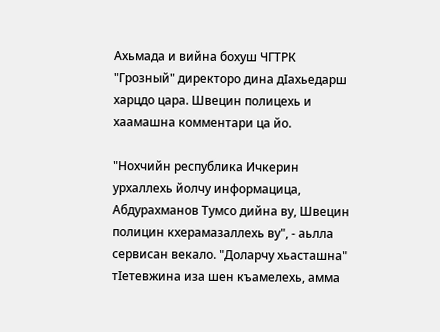Ахьмада и вийна бохуш ЧГТРК "Грозный" директоро дина дIахьедарш харцдо цара. Швецин полицехь и хаамашна комментари ца йо.

"Нохчийн республика Ичкерин урхаллехь йолчу информацица, Абдурахманов Тумсо дийна ву, Швецин полицин кхерамазаллехь ву", - аьлла сервисан векало. "Доларчу хьасташна" тIетевжина иза шен къамелехь, амма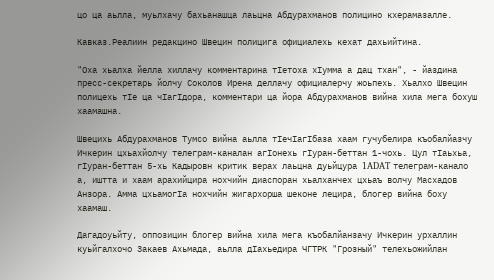цо ца аьлла, муьлхачу бахьанашца лаьцна Абдурахманов полицино кхерамазалле.

Кавказ.Реалиин редакцино Швецин полицига официалехь кехат дахьийтина.

"Оха хьалха йелла хиллачу комментарина тIетоха хIумма а дац тхан", - йаздина пресс-секретарь йолчу Соколов Ирена деллачу официалерчу жоьпехь. Хьалхо Швецин полицехь тIе ца чIагIдора, комментари ца йора Абдурахманов вийна хила мега бохуш хаамашна.

Швецихь Абдурахманов Тумсо вийна аьлла тIечIагIбаза хаам гучубелира къобалйазчу Ичкерин цхьахйолчу телеграм-каналан агIонехь гIуран-беттан 1-чохь. Цул тIаьхьа, гIуран-беттан 5-хь Кадыровн критик верах лаьцна дуьйцура 1ADAT телеграм-канало а, иштта и хаам арахийцира нохчийн диаспоран хьалханчех цхьаъ волчу Масхадов Анзора. Амма цхьамогIа нохчийн жигархорша шеконе лецира, блогер вийна боху хаамаш.

Дагадоуьйту, оппозицин блогер вийна хила мега къобалйанзачу Ичкерин урхаллин куьйгалхочо Закаев Ахьмада, аьлла дIахьедира ЧГТРК "Грозный" телехьожийлан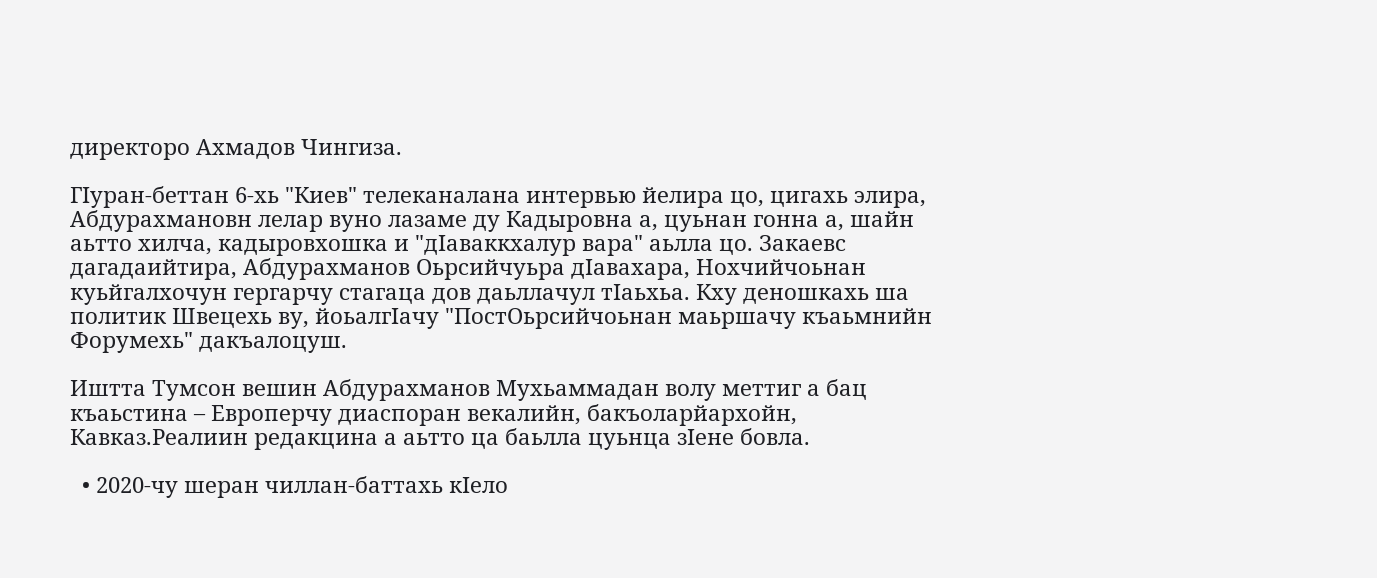директоро Ахмадов Чингиза.

ГIуран-беттан 6-хь "Киев" телеканалана интервью йелира цо, цигахь элира, Абдурахмановн лелар вуно лазаме ду Кадыровна а, цуьнан гонна а, шайн аьтто хилча, кадыровхошка и "дIаваккхалур вара" аьлла цо. Закаевс дагадаийтира, Абдурахманов Оьрсийчуьра дIавахара, Нохчийчоьнан куьйгалхочун гергарчу стагаца дов даьллачул тIаьхьа. Кху деношкахь ша политик Швецехь ву, йоьалгIачу "ПостОьрсийчоьнан маьршачу къаьмнийн Форумехь" дакъалоцуш.

Иштта Тумсон вешин Абдурахманов Мухьаммадан волу меттиг а бац къаьстина – Европерчу диаспоран векалийн, бакъоларйархойн, Кавказ.Реалиин редакцина а аьтто ца баьлла цуьнца зIене бовла.

  • 2020-чу шеран чиллан-баттахь кIело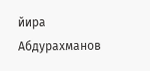йира Абдурахманов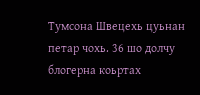Тумсона Швецехь цуьнан петар чохь. 36 шо долчу блогерна коьртах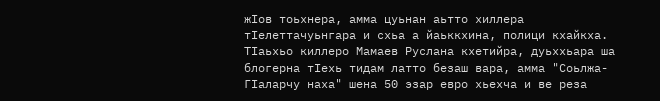жIов тоьхнера, амма цуьнан аьтто хиллера тIелеттачуьнгара и схьа а йаьккхина, полици кхайкха. ТIаьхьо киллеро Мамаев Руслана кхетийра, дуьххьара ша блогерна тIехь тидам латто безаш вара, амма "Соьлжа-ГIаларчу наха" шена 50 эзар евро хьехча и ве реза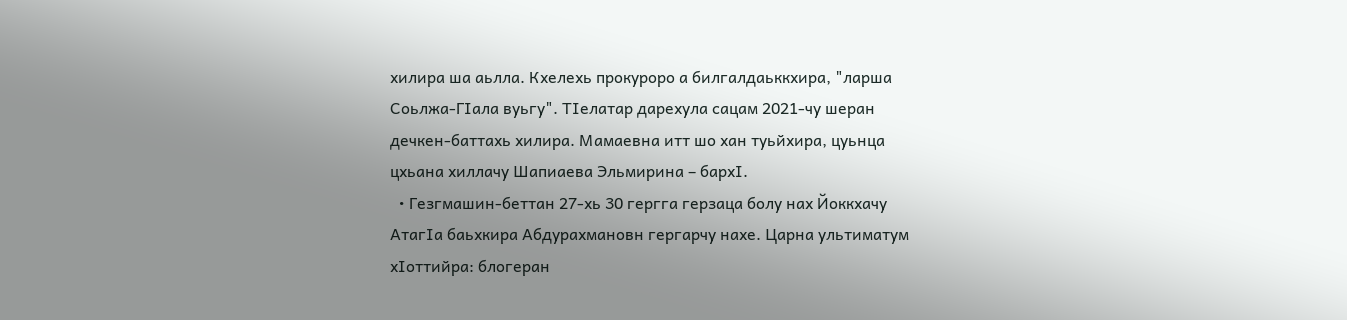хилира ша аьлла. Кхелехь прокуроро а билгалдаьккхира, "ларша Соьлжа-ГIала вуьгу". ТIелатар дарехула сацам 2021-чу шеран дечкен-баттахь хилира. Мамаевна итт шо хан туьйхира, цуьнца цхьана хиллачу Шапиаева Эльмирина – бархI.
  • Гезгмашин-беттан 27-хь 30 гергга герзаца болу нах Йоккхачу АтагIа баьхкира Абдурахмановн гергарчу нахе. Царна ультиматум хIоттийра: блогеран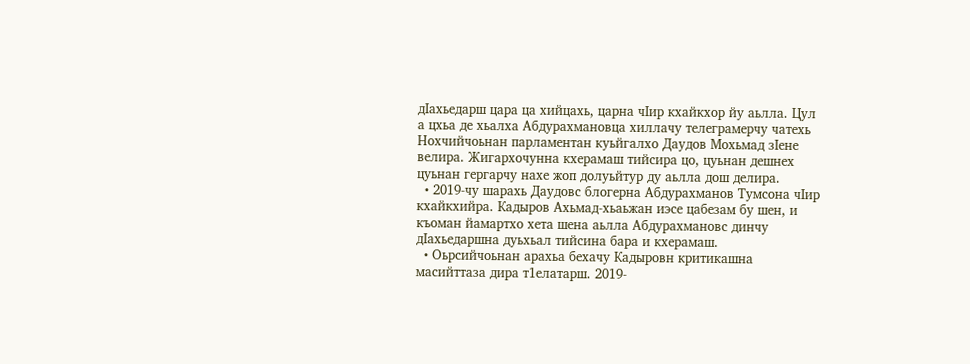дIахьедарш цара ца хийцахь, царна чIир кхайкхор йу аьлла. Цул а цхьа де хьалха Абдурахмановца хиллачу телеграмерчу чатехь Нохчийчоьнан парламентан куьйгалхо Даудов Мохьмад зIене велира. Жигархочунна кхерамаш тийсира цо, цуьнан дешнех цуьнан гергарчу нахе жоп долуьйтур ду аьлла дош делира.
  • 2019-чу шарахь Даудовс блогерна Абдурахманов Тумсона чIир кхайкхийра. Кадыров Ахьмад-хьаьжан иэсе цабезам бу шен, и къоман йамартхо хета шена аьлла Абдурахмановс динчу дIахьедаршна дуьхьал тийсина бара и кхерамаш.
  • Оьрсийчоьнан арахьа бехачу Кадыровн критикашна масийттаза дира т1елатарш. 2019-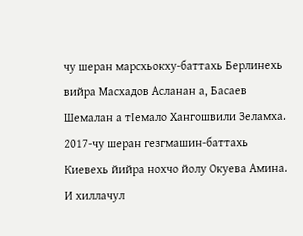чу шеран марсхьокху-баттахь Берлинехь вийра Масхадов Асланан а, Басаев Шемалан а тIемало Хангошвили Зеламха. 2017-чу шеран гезгмашин-баттахь Киевехь йийра нохчо йолу Окуева Амина. И хиллачул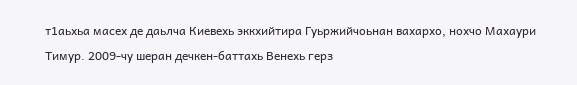т1аьхьа масех де даьлча Киевехь эккхийтира Гуьржийчоьнан вахархо, нохчо Махаури Тимур. 2009-чу шеран дечкен-баттахь Венехь герз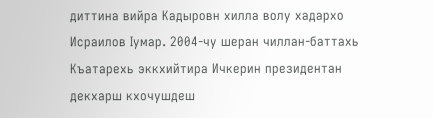диттина вийра Кадыровн хилла волу хадархо Исраилов Iумар. 2004-чу шеран чиллан-баттахь Къатарехь эккхийтира Ичкерин президентан декхарш кхочушдеш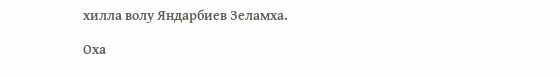хилла волу Яндарбиев Зеламха.

Оха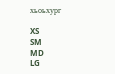хьоьхург

XS
SM
MD
LG